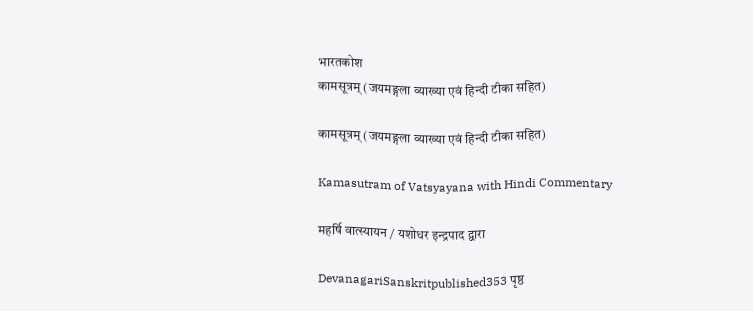भारतकोश
कामसूत्रम् (जयमङ्गला व्याख्या एवं हिन्दी टीका सहित)

कामसूत्रम् (जयमङ्गला व्याख्या एवं हिन्दी टीका सहित)

Kamasutram of Vatsyayana with Hindi Commentary

महर्षि वात्स्यायन / यशोधर इन्द्रपाद द्वारा

DevanagariSanskritpublished353 पृष्ठ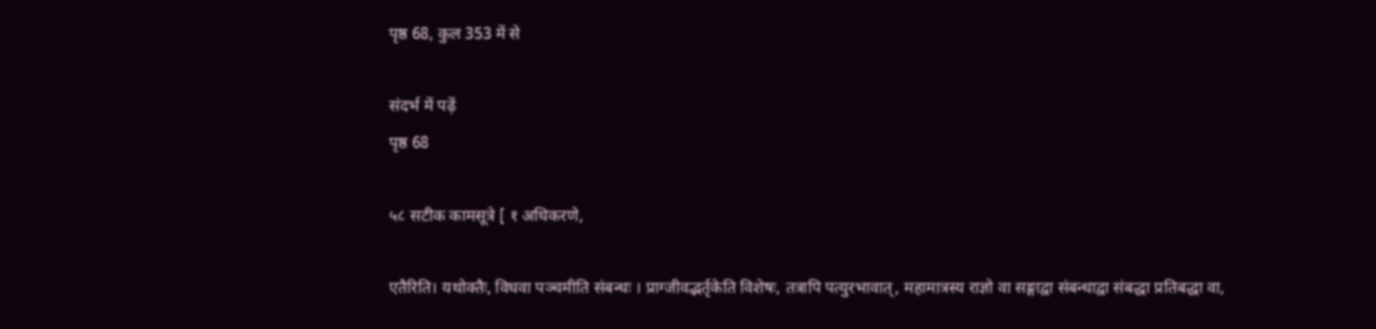पृष्ठ 68, कुल 353 में से

संदर्भ में पढ़ें
पृष्ठ 68

५८ सटीक कामसूत्रे [ १ अधिकरणे,

एतैरिति। यथोक्तैः, विधवा पञ्चमीति संबन्धः । प्राग्जीवद्भर्तृकेति विशेषः, तत्रापि पत्युरभावात्, महामात्रस्य राज्ञो वा सङ्गाद्वा संबन्धाद्वा संबद्धा प्रतिबद्धा वा,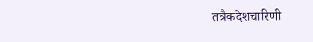तत्रैकदेशचारिणी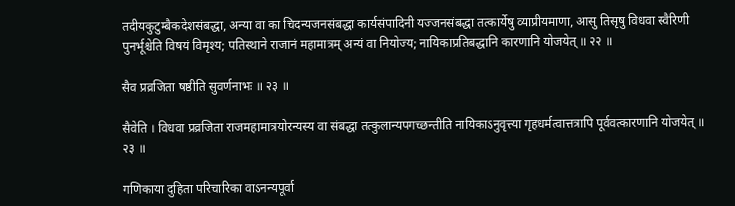तदीयकुटुम्बैकदेशसंबद्धा, अन्या वा का चिदन्यजनसंबद्धा कार्यसंपादिनी यज्जनसंबद्धा तत्कार्येषु व्याप्रीयमाणा, आसु तिसृषु विधवा स्वैरिणी पुनर्भूश्चेति विषयं विमृश्य; पतिस्थाने राजानं महामात्रम् अन्यं वा नियोज्य; नायिकाप्रतिबद्धानि कारणानि योजयेत् ॥ २२ ॥

सैव प्रव्रजिता षष्ठीति सुवर्णनाभः ॥ २३ ॥

सैवेति । विधवा प्रव्रजिता राजमहामात्रयोरन्यस्य वा संबद्धा तत्कुलान्यपगच्छन्तीति नायिकाऽनुवृत्त्या गृहधर्मत्वात्तत्रापि पूर्ववत्कारणानि योजयेत् ॥ २३ ॥

गणिकाया दुहिता परिचारिका वाऽनन्यपूर्वा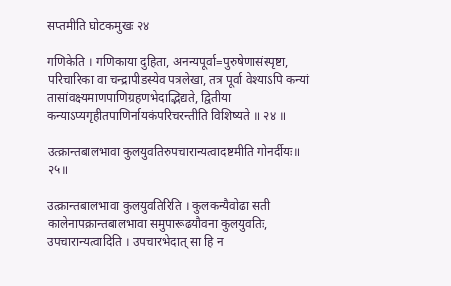सप्तमीति घोटकमुखः २४

गणिकेति । गणिकाया दुहिता, अनन्यपूर्वा=पुरुषेणासंस्पृष्टा, परिचारिका वा चन्द्रापीडस्येव पत्रलेखा, तत्र पूर्वा वेश्याऽपि कन्यां तासांवक्ष्यमाणपाणिग्रहणभेदाद्भिद्यते, द्वितीया कन्याऽप्यगृहीतपाणिर्नायकंपरिचरन्तीति विशिष्यते ॥ २४ ॥

उत्क्रान्तबालभावा कुलयुवतिरुपचारान्यत्वादष्टमीति गोनर्दीयः॥ २५॥

उत्क्रान्तबालभावा कुलयुवतिरिति । कुलकन्यैवोढा सती कालेनापक्रान्तबालभावा समुपारूढयौवना कुलयुवतिः, उपचारान्यत्वादिति । उपचारभेदात् सा हि न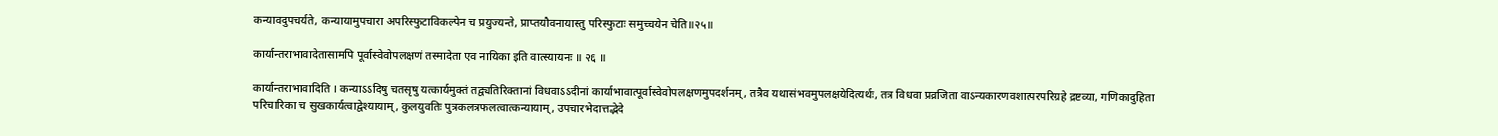कन्यावदुपचर्यते, कन्यायामुपचारा अपरिस्फुटाविकल्पेन च प्रयुज्यन्ते, प्राप्तयौवनायास्तु परिस्फुटाः समुच्चयेन चेति॥२५॥

कार्यान्तराभावादेतासामपि पूर्वास्वेवोपलक्षणं तस्मादेता एव नायिका इति वात्स्यायनः ॥ २६ ॥

कार्यान्तराभावादिति । कन्याऽऽदिषु चतसृषु यत्कार्यमुक्तं तद्व्यतिरिक्तानां विधवाऽऽदीनां कार्याभावात्पूर्वास्वेवोपलक्षणमुपदर्शनम्, तत्रैव यथासंभवमुपलक्षयेदित्यर्थः, तत्र विधवा प्रव्रजिता वाऽन्यकारणवशात्परपरिग्रहे द्रष्टव्या, गणिकादुहिता परिचारिका च सुखकार्यत्वाद्वेश्यायाम्, कुलयुवतिः पुत्रकलत्रफलत्वात्कन्यायाम्, उपचारभेदात्तद्भेदे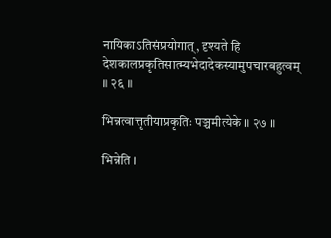नायिकाऽतिसंप्रयोगात्, दृश्यते हि देशकालप्रकृतिसात्म्यभेदादेकस्यामुपचारबहुत्वम् ॥ २६ ॥

भिन्नत्वात्तृतीयाप्रकृतिः पञ्चमीत्येके ॥ २७ ॥

भिन्नेति ।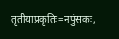तृतीयाप्रकृतिः=नपुंसकः,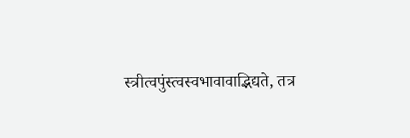स्त्रीत्वपुंस्त्वस्वभावावाद्भिद्यते, तत्र